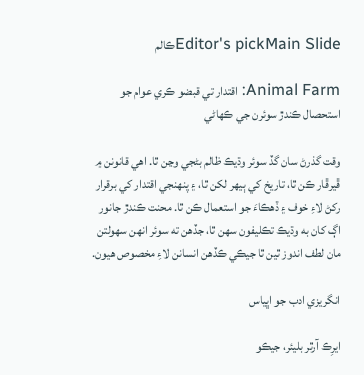Editor's pickMain Slideڪالم

Animal Farm: اقتدار تي قبضو ڪري عوام جو استحصال ڪندڙ سوئرن جي ڪھاڻي

وقت گذرڻ سان گڏ سوئر وڌيڪ ظالم بڻجي وڃن ٿا. اهي قانونن ۾ ڦيرڦار ڪن ٿا، تاريخ کي ٻيهر لکن ٿا، ۽ پنهنجي اقتدار کي برقرار رکڻ لاءِ خوف ۽ ڏھڪاءَ جو استعمال ڪن ٿا. محنت ڪندڙ جانور اڳ کان به وڌيڪ تڪليفون سھن ٿا، جڏهن ته سوئر انهن سهولتن مان لطف اندوز ٿين ٿا جيڪي ڪڏهن انسانن لاءِ مخصوص هيون.

انگريزي ادب جو اڀياس

ايرِڪ آرٿر بليئر، جيڪو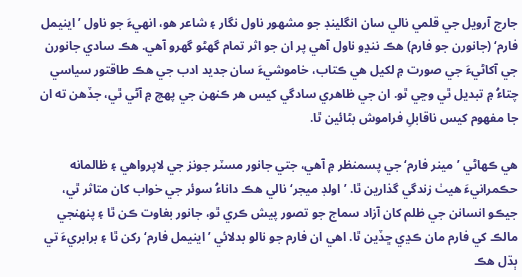جارج آرويل جي قلمي نالي سان انگلينڊ جو مشھور ناول نگار ۽ شاعر ھو، انھيءَ جو ناول ’اينيمل فارم‘ (جانورن جو فارم) هڪ ننڍو ناول آهي پر ان جو اثر تمام گهڻو گهرو آهي. هڪ سادي جانورن جي آکاڻيءَ جي صورت ۾ لکيل هي ڪتاب، خاموشيءَ سان جديد ادب جي هڪ طاقتور سياسي چتاءُ ۾ تبديل ٿي وڃي ٿو. ان جي ظاهري سادگي کيس هر ڪنهن جي پهچ ۾ آڻي ٿي، جڏهن ته ان جا مفهوم کيس ناقابلِ فراموش بڻائين ٿا.

هي ڪهاڻي ’مينر فارم‘ جي پسمنظر ۾ آهي، جتي جانور مسٽر جونز جي لاپرواهي ۽ ظالمانه حڪمرانيءَ هيٺ زندگي گذارين ٿا. ’اولڊ ميجر‘ نالي هڪ داناءُ سوئر جي خواب کان متاثر ٿي، جيڪو انسانن جي ظلم کان آزاد سماج جو تصور پيش ڪري ٿو، جانور بغاوت ڪن ٿا ۽ پنهنجي مالڪ کي فارم مان ڪڍي ڇڏين ٿا. اهي ان فارم جو نالو بدلائي ’اينيمل فارم‘ رکن ٿا ۽ برابريءَ تي ٻڌل هڪ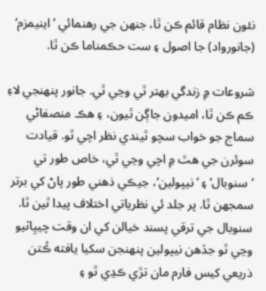نئون نظام قائم ڪن ٿا، جنهن جي رهنمائي ’اينيمزم‘ (جانورواد) جا اصول ۽ ست حڪمناما ڪن ٿا.

شروعات ۾ زندگي بهتر ٿي وڃي ٿي. جانور پنهنجي لاءِ ڪم ڪن ٿا، اميدون جاڳن ٿيون، ۽ هڪ منصفاڻي سماج جو خواب سچو ٿيندي نظر اچي ٿو. قيادت سوئرن جي هٿ ۾ اچي وڃي ٿي، خاص طور تي ’سنوبال‘ ۽ ’نيپولين‘، جيڪي ذهني طور پاڻ کي برتر سمجهن ٿا. پر جلد ئي نظرياتي اختلاف پيدا ٿين ٿا. سنوبال جي ترقي پسند خيالن کي ان وقت چيڀاٽيو وڃي ٿو جڏهن نيپولين پنهنجن سکيا يافته ڪُتن ذريعي کيس فارم مان تڙي ڪڍي ٿو ۽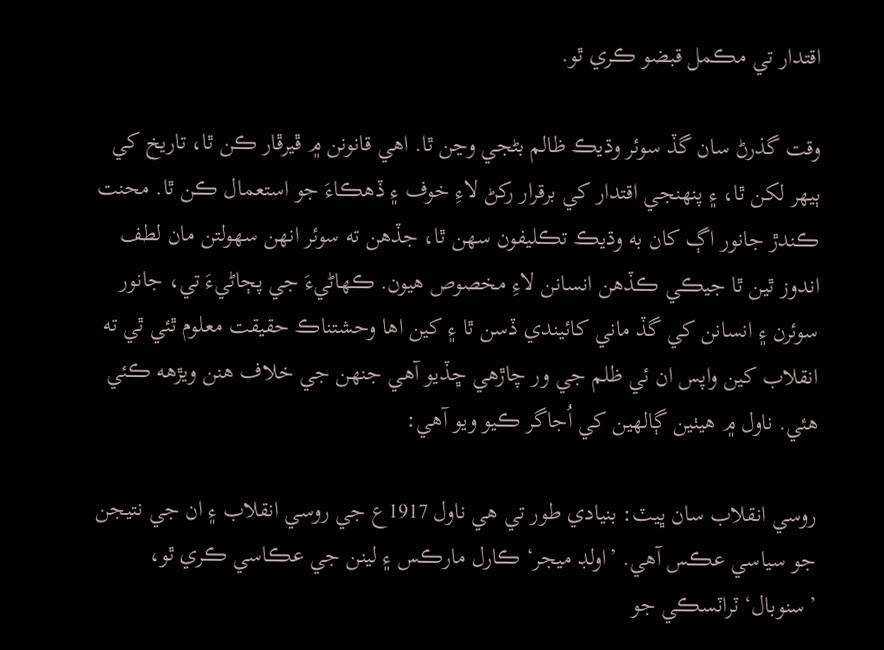اقتدار تي مڪمل قبضو ڪري ٿو.

وقت گذرڻ سان گڏ سوئر وڌيڪ ظالم بڻجي وڃن ٿا. اهي قانونن ۾ ڦيرڦار ڪن ٿا، تاريخ کي ٻيهر لکن ٿا، ۽ پنهنجي اقتدار کي برقرار رکڻ لاءِ خوف ۽ ڏھڪاءَ جو استعمال ڪن ٿا. محنت ڪندڙ جانور اڳ کان به وڌيڪ تڪليفون سھن ٿا، جڏهن ته سوئر انهن سهولتن مان لطف اندوز ٿين ٿا جيڪي ڪڏهن انسانن لاءِ مخصوص هيون. ڪهاڻيءَ جي پڄاڻيءَ تي، جانور سوئرن ۽ انسانن کي گڏ ماني کائيندي ڏسن ٿا ۽ کين اها وحشتناڪ حقيقت معلوم ٿئي ٿي ته انقلاب کين واپس ان ئي ظلم جي ور چاڙهي ڇڏيو آهي جنهن جي خلاف هنن ويڙهه ڪئي هئي. ناول ۾ ھيٺين ڳالھين کي اُجاگر ڪيو ويو آھي:

روسي انقلاب سان ڀيٽ: بنيادي طور تي هي ناول 1917ع جي روسي انقلاب ۽ ان جي نتيجن جو سياسي عڪس آهي. ’اولڊ ميجر‘ ڪارل مارڪس ۽ لينن جي عڪاسي ڪري ٿو، ’سنوبال‘ ٽراٽسڪي جو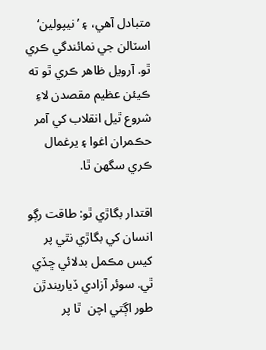متبادل آهي، ۽ ’نيپولين‘ اسٽالن جي نمائندگي ڪري ٿو. آرويل ظاهر ڪري ٿو ته ڪيئن عظيم مقصدن لاءِ شروع ٿيل انقلاب کي آمر حڪمران اغوا ۽ يرغمال  ڪري سگهن ٿا.

اقتدار بگاڙي ٿو: طاقت رڳو انسان کي بگاڙي نٿي پر کيس مڪمل بدلائي ڇڏي ٿي. سوئر آزادي ڏياريندڙن طور اڳتي اچن  ٿا پر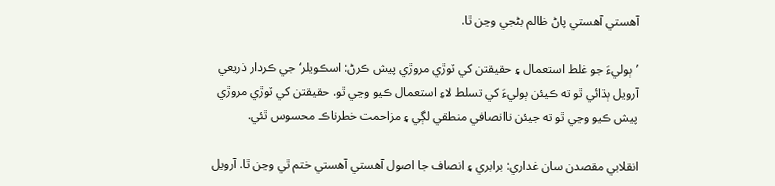آهستي آهستي پاڻ ظالم بڻجي وڃن ٿا.

’ٻوليءَ جو غلط استعمال ۽ حقيقتن کي ٽوڙي مروڙي پيش ڪرڻ: اسڪويلر‘جي ڪردار ذريعي آرويل ٻڌائي ٿو ته ڪيئن ٻوليءَ کي تسلط لاءِ استعمال ڪيو وڃي ٿو. حقيقتن کي ٽوڙي مروڙي پيش ڪيو وڃي ٿو ته جيئن ناانصافي منطقي لڳي ۽ مزاحمت خطرناڪ محسوس ٿئي.

انقلابي مقصدن سان غداري: برابري ۽ انصاف جا اصول آهستي آهستي ختم ٿي وڃن ٿا. آرويل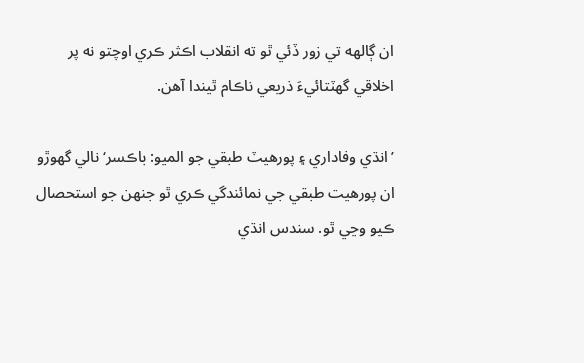ان ڳالهه تي زور ڏئي ٿو ته انقلاب اڪثر ڪري اوچتو نه پر اخلاقي گهٽتائيءَ ذريعي ناڪام ٿيندا آهن.

’انڌي وفاداري ۽ پورھيٽ طبقي جو الميو: باڪسر‘نالي گهوڙو ان پورھيت طبقي جي نمائندگي ڪري ٿو جنهن جو استحصال ڪيو وڃي ٿو. سندس انڌي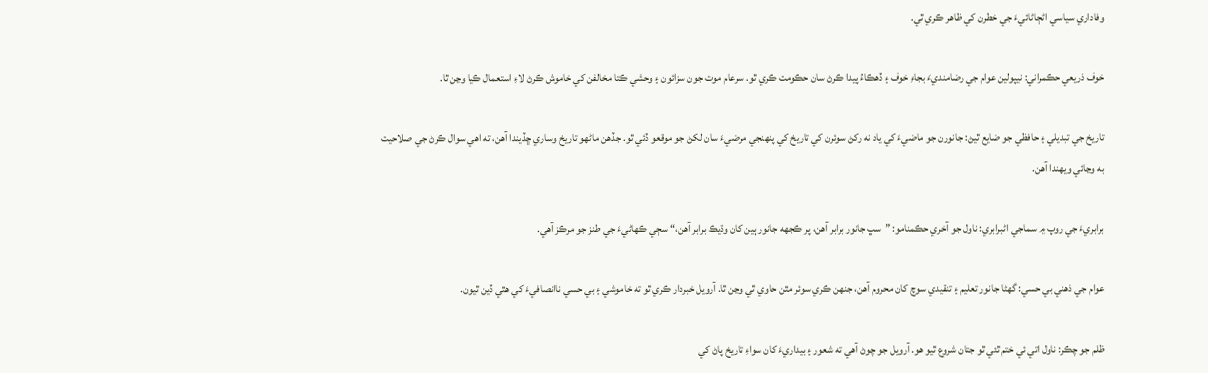وفاداري سياسي اڻڄاڻائيءَ جي خطرن کي ظاهر ڪري ٿي.

خوف ذريعي حڪمراني: نيپولين عوام جي رضامنديءَ بجاءِ خوف ۽ ڏھڪاءُ پيدا ڪرڻ سان حڪومت ڪري ٿو. سرعام موت جون سزائون ۽ وحشي ڪتا مخالفن کي خاموش ڪرڻ لاءِ استعمال ڪيا وڃن ٿا.

تاريخ جي تبديلي ۽ حافظي جو ضايع ٿيڻ: جانورن جو ماضيءَ کي ياد نه رکڻ سوئرن کي تاريخ کي پنهنجي مرضيءَ سان لکڻ جو موقعو ڏئي ٿو. جڏهن ماڻهو تاريخ وساري ڇڏيندا آهن، ته اهي سوال ڪرڻ جي صلاحيت به وڃائي ويهندا آهن.

برابريءَ جي روپ ۾ سماجي اڻبرابري: ناول جو آخري حڪمنامو: ”سڀ جانور برابر آهن، پر ڪجهه جانور ٻين کان وڌيڪ برابر آهن،“ سڄي ڪهاڻيءَ جي طنز جو مرڪز آهي.

عوام جي ذهني بي حسي: گهڻا جانور تعليم ۽ تنقيدي سوچ کان محروم آهن، جنهن ڪري سوئر مٿن حاوي ٿي وڃن ٿا. آرويل خبردار ڪري ٿو ته خاموشي ۽ بي حسي ناانصافيءَ کي هٿي ڏين ٿيون.

ظلم جو چڪر: ناول اتي ئي ختم ٿئي ٿو جتان شروع ٿيو هو. آرويل جو چوڻ آهي ته شعور ۽ بيداريءَ کان سواءِ تاريخ پاڻ کي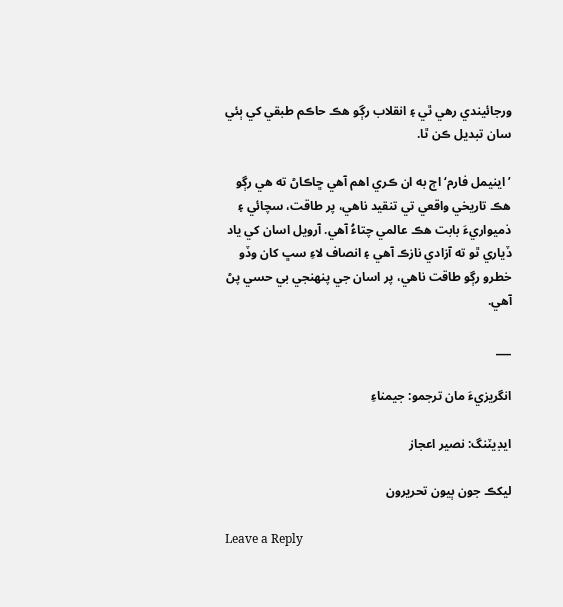ورجائيندي رهي ٿي ۽ انقلاب رڳو هڪ حاڪم طبقي کي ٻئي سان تبديل ڪن ٿا.

’اينيمل فارم‘اڄ به ان ڪري اهم آهي ڇاڪاڻ ته هي رڳو هڪ تاريخي واقعي تي تنقيد ناهي، پر طاقت، سچائي ۽ ذميواريءَ بابت هڪ عالمي چتاءُ آهي. آرويل اسان کي ياد ڏياري ٿو ته آزادي نازڪ آهي ۽ انصاف لاءِ سڀ کان وڏو خطرو رڳو طاقت ناهي، پر اسان جي پنهنجي بي حسي پڻ آهي.

___

انگريزيءَ مان ترجمو: جيمناءِ

ايڊيٽنگ: نصير اعجاز

ليکڪ جون ٻيون تحريرون

Leave a Reply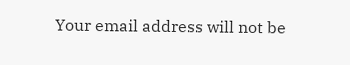Your email address will not be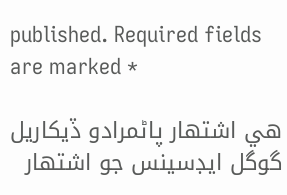published. Required fields are marked *

هي اشتهار پاڻمرادو ڏيکاريل گوگل ايڊسينس جو اشتهار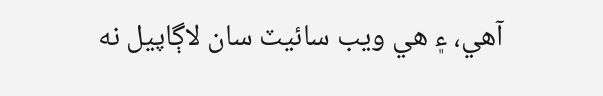آهي، ۽ هي ويب سائيٽ سان لاڳاپيل نه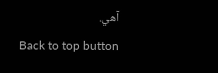آهي.
Back to top button